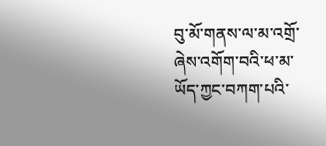བུ་མོ་གནས་ལ་མ་འགྲོ་ཞེས་འགོག་བའི་ཕ་མ་ཡོད་ཀྱང་བཀག་པའི་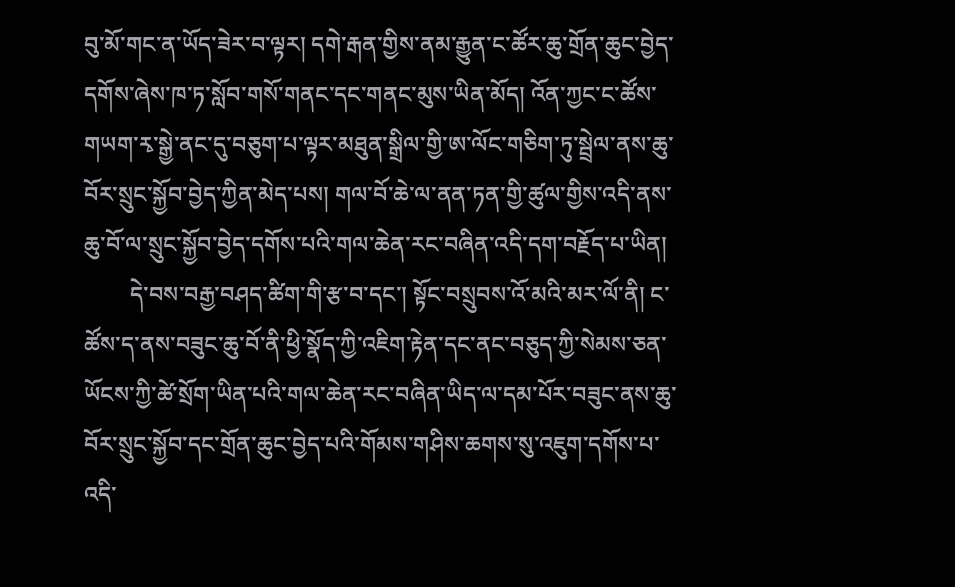བུ་མོ་གང་ན་ཡོད་ཟེར་བ་ལྟར། དགེ་རྒན་གྱིས་ནམ་རྒྱུན་ང་ཚོར་ཆུ་གྲོན་ཆུང་བྱེད་དགོས་ཞེས་ཁ་ཏ་སློབ་གསོ་གནང་དང་གནང་མུས་ཡིན་མོད། འོན་ཀྱང་ང་ཚོས་གཡག་རྭ་སྒྱེ་ནང་དུ་བཅུག་པ་ལྟར་མཐུན་སྒྲིལ་གྱི་ཨ་ལོང་གཅིག་ཏུ་སྦྲེལ་ནས་ཆུ་བོར་སྲུང་སྐྱོབ་བྱེད་ཀྱིན་མེད་པས། གལ་བོ་ཆེ་ལ་ནན་ཏན་གྱི་ཚུལ་གྱིས་འདི་ནས་ཆུ་བོ་ལ་སྲུང་སྐྱོབ་བྱེད་དགོས་པའི་གལ་ཆེན་རང་བཞིན་འདི་དག་བརྗོད་པ་ཡིན།
        དེ་བས་བརྒྱ་བཤད་ཚིག་གི་རྩ་བ་དང་། སྟོང་བསྲུབས་འོ་མའི་མར་ལོ་ནི། ང་ཚོས་ད་ནས་བཟུང་ཆུ་བོ་ནི་ཕྱི་སྣོད་ཀྱི་འཇིག་རྟེན་དང་ནང་བཅུད་ཀྱི་སེམས་ཅན་ཡོངས་ཀྱི་ཚེ་སྲོག་ཡིན་པའི་གལ་ཆེན་རང་བཞིན་ཡིད་ལ་དམ་པོར་བཟུང་ནས་ཆུ་བོར་སྲུང་སྐྱོབ་དང་གྲོན་ཆུང་བྱེད་པའི་གོམས་གཤིས་ཆགས་སུ་འཇུག་དགོས་པ་འདི་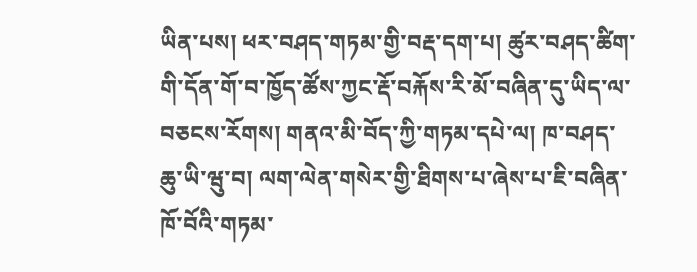ཡིན་པས། ཕར་བཤད་གཏམ་གྱི་བརྡ་དག་པ། ཚུར་བཤད་ཚིག་གི་དོན་གོ་བ་ཁྱོད་ཚོས་ཀྱང་རྡོ་བརྐོས་རི་མོ་བཞིན་དུ་ཡིད་ལ་བཅངས་རོགས། གནའ་མི་བོད་ཀྱི་གཏམ་དཔེ་ལ། ཁ་བཤད་ཆུ་ཡི་ཝུ་བ། ལག་ལེན་གསེར་གྱི་ཐིགས་པ་ཞེས་པ་ཇི་བཞིན་ཁོ་བོའི་གཏམ་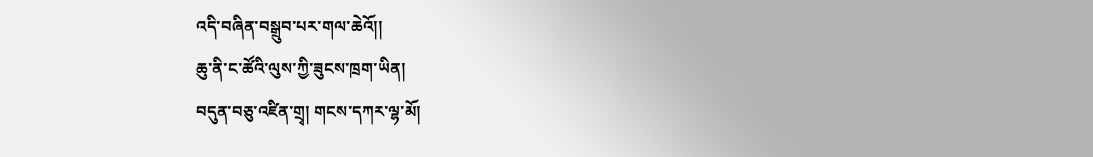འདི་བཞིན་བསྒྲུབ་པར་གལ་ཆེའོ།།
ཆུ་ནི་ང་ཚོའི་ལུས་ཀྱི་ཟུངས་ཁྲག་ཡིན།
བདུན་བཅུ་འཛིན་གྲྭ། གངས་དཀར་ལྷ་མོ།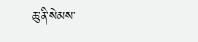ཆུ་ནི་སེམས་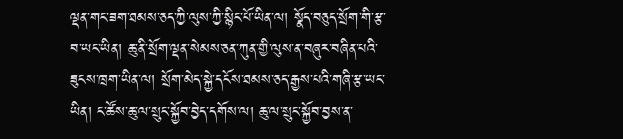ལྡན་གང་ཟག་ཐམས་ཅད་ཀྱི་ལུས་ཀྱི་སྙིང་པོ་ཡིན་ལ། སྣོད་བཅུད་སྲོག་གི་རྩ་བ་ཡང་ཡིན། ཆུ་ནི་སྲོག་ལྡན་སེམས་ཅན་ཀུན་གྱི་ལུས་ན་བཞུར་བཞིན་པའི་ཟུངས་ཁྲག་ཡིན་ལ། སྲོག་མེད་སྐྱེ་དངོས་ཐམས་ཅད་རྒྱས་པའི་གཞི་རྩ་ཡང་ཡིན། ང་ཚོས་ཆུ་ལ་སྲུང་སྐྱོབ་བྱེད་དགོས་ལ། ཆུ་ལ་སྲུང་སྐྱོབ་བྱས་ན་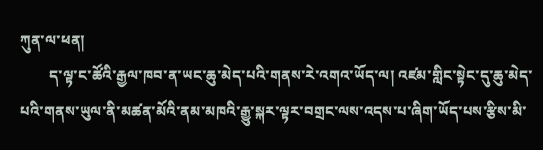ཀུན་ལ་ཕན།
        ད་ལྟ་ང་ཚོའི་རྒྱལ་ཁབ་ན་ཡང་ཆུ་མེད་པའི་གནས་རེ་འགའ་ཡོད་ལ། འཛམ་གླིང་སྟེང་དུ་ཆུ་མེད་པའི་གནས་ཡུལ་ནི་མཚན་མོའི་ནམ་མཁའི་རྒྱུ་སྐར་ལྟར་བགྲང་ལས་འདས་པ་ཞིག་ཡོད་པས་རྩིས་མི་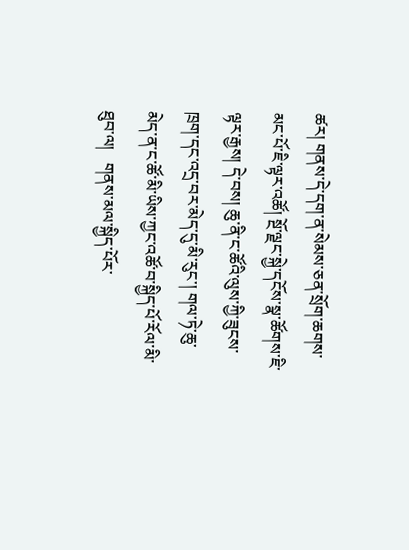ཚར། གནས་དེ་དག་ན་སེམས་ཅན་སྲོག་ཆགས་མང་པོ་ཇི་ལྟར་འཚོ། སྔོ་ལྗང་སྐྱེ་དངོས་སྣ་ཚོགས་ཇི་ལྟར་རྒྱས། དེ་བས། ཆུ་ནི་ང་ཚོའི་ལུས་ཀྱི་ཟུངས་ཁྲག་དང་འདྲ་བར་མེད་དུ་མི་རུང་། གལ་ཏེ་ཆུ་མེད་ན་ང་ཚོ་མི་ཡིས་ཀྱང་འཚོ་བ་སྐྱིད་པོ་རོལ་མི་ཐུབ་ལ།   གནས་མལ་སྐྱིད་པོར་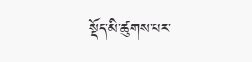སྡོད་མི་ཚུགས་པར་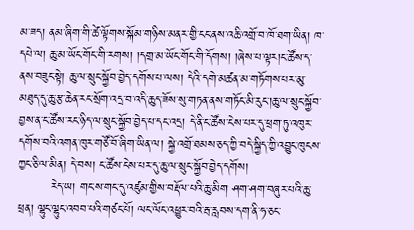མ་ཟད། ནམ་ཞིག་གི་ཚེ་ལྟོགས་སྐོམ་གཉིས་མནར་གྱི་ངང་ནས་འཆི་འགྲོ་བ་ཁོ་ཐག་ཡིན། ཁ་དཔེ་ལ། ཆུ་མ་ཡོང་གོང་གི་རགས། །དགྲ་མ་ཡོང་གོང་གི་དོགས། །ཞེས་པ་ལྟར།ང་ཚོས་ད་ནས་བཟུང་སྟེ། ཆུ་ལ་སྲུང་སྐྱོབ་བྱེད་དགོས་པ་ལས། དེའི་དགེ་མཚན་མ་གཏོགས་པར་མུ་མཐུད་དུ་ཆུ་རྩ་ཆེན་རང་སྲོག་འདྲ་བ་འདི་ཆུད་ཟོས་སུ་གཏན་ནས་གཏོང་མི་རུང་།ཆུ་ལ་སྲུང་སྐྱོབ་བྱས་ན་ང་ཚོས་རང་ཉིད་ལ་སྲུང་སྐྱོབ་བྱེད་པ་དང་འདྲ། དེ་ནི་ང་ཚོས་ངེས་པར་དུ་ཕྲག་ཏུ་འཁུར་དགོས་བའི་འགན་ཁུར་གཙོ་བོ་ཞིག་ཡིན་ལ། སྐྱེ་འགྲོ་ཐམས་ཅད་ཀྱི་བདེ་སྐྱིད་ཀྱི་འབྱུང་ཁུངས་ཀྱང་ཅི་ལ་མིན། དེ་བས། ང་ཚོས་ངེས་པར་དུ་ཆུ་ལ་སྲུང་སྐྱོབ་བྱེད་དགོས།
        རེད་ཡ། གང་ས་གང་དུ་འཛུམ་གྱིས་བརྡོལ་པའི་ཆུ་མིག ཤག་ཤག་བཞུར་པའི་ཆུ་ཕྲན། ལྷུང་ལྷུང་འབབ་པའི་གཙང་པོ། ལང་ལོང་འཕྱུར་བའི་རྦ་རླབས་དག་ནི་ཧ་ཅང་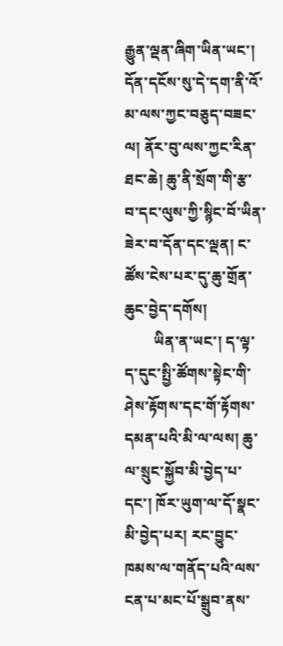རྒྱུན་ལྡན་ཞིག་ཡིན་ཡང་། དོན་དངོས་སུ་དེ་དག་ནི་འོ་མ་ལས་ཀྱང་བཅུད་བཟང་ལ། ནོར་བུ་ལས་ཀྱང་རིན་ཐང་ཆེ། ཆུ་ནི་སྲོག་གི་རྩ་བ་དང་ལུས་ཀྱི་སྙིང་བོ་ཡིན་ཟེར་བ་དོན་དང་ལྡན། ང་ཚོས་ངེས་པར་དུ་ཆུ་གྲོན་ཆུང་བྱེད་དགོས།
        ཡིན་ན་ཡང་། ད་ལྟ་ད་དུང་སྤྱི་ཚོགས་སྟེང་གི་ཤེས་རྟོགས་དང་གོ་རྟོགས་དམན་པའི་མི་ལ་ལས། ཆུ་ལ་སྲུང་སྐྱོབ་མི་བྱེད་པ་དང་། ཁོར་ཡུག་ལ་དོ་སྣང་མི་བྱེད་པར། རང་བྱུང་ཁམས་ལ་གནོད་པའི་ལས་ངན་པ་མང་པོ་སྒྲུབ་ནས་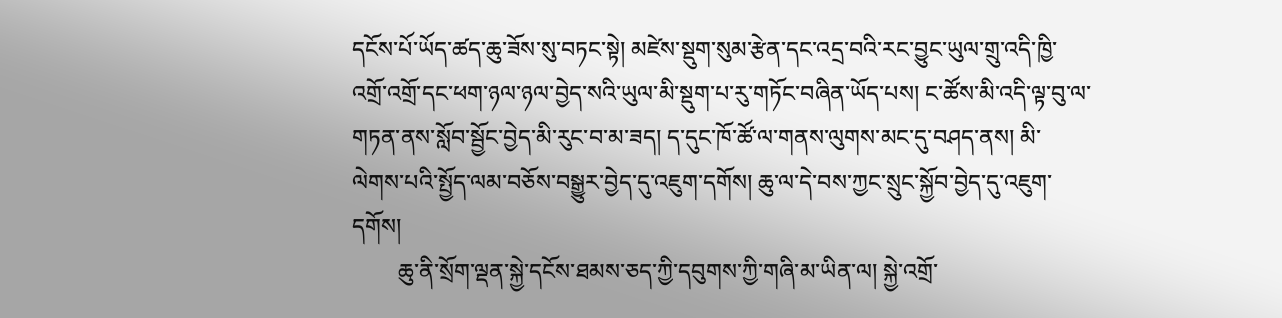དངོས་པོ་ཡོད་ཚད་ཆུ་ཟོས་སུ་བཏང་སྟེ། མཛེས་སྡུག་སུམ་རྩེན་དང་འདྲ་བའི་རང་བྱུང་ཡུལ་གྲུ་འདི་ཁྱི་འགྲོ་འགྲོ་དང་ཕག་ཉལ་ཉལ་བྱེད་སའི་ཡུལ་མི་སྡུག་པ་རུ་གཏོང་བཞིན་ཡོད་པས། ང་ཚོས་མི་འདི་ལྟ་བུ་ལ་གཏན་ནས་སློབ་སྦྱོང་བྱེད་མི་རུང་བ་མ་ཟད། ད་དུང་ཁོ་ཚོ་ལ་གནས་ལུགས་མང་དུ་བཤད་ནས། མི་ལེགས་པའི་སྤྱོད་ལམ་བཅོས་བསྒྱུར་བྱེད་དུ་འཇུག་དགོས། ཆུ་ལ་དེ་བས་ཀྱང་སྲུང་སྐྱོབ་བྱེད་དུ་འཇུག་དགོས།
        ཆུ་ནི་སྲོག་ལྡན་སྐྱེ་དངོས་ཐམས་ཅད་ཀྱི་དབུགས་ཀྱི་གཞི་མ་ཡིན་ལ། སྐྱེ་འགྲོ་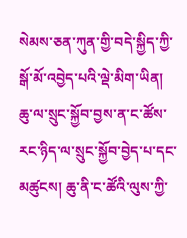སེམས་ཅན་ཀུན་གྱི་བདེ་སྐྱིད་ཀྱི་སྒོ་མོ་འབྱེད་པའི་ལྡེ་མིག་ཡིན། ཆུ་ལ་སྲུང་སྐྱོབ་བྱས་ན་ང་ཚོས་རང་ཉིད་ལ་སྲུང་སྐྱོབ་བྱེད་པ་དང་མཚུངས། ཆུ་ནི་ང་ཚོའི་ལུས་ཀྱི་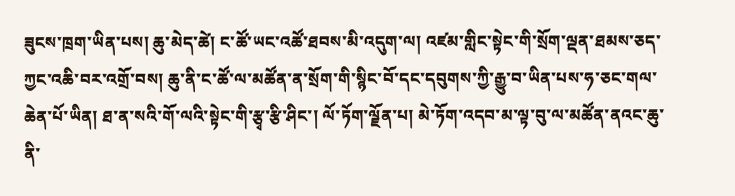ཟུངས་ཁྲག་ཡིན་པས། ཆུ་མེད་ཚེ། ང་ཚོ་ཡང་འཚོ་ཐབས་མི་འདུག་ལ། འཛམ་གླིང་སྟེང་གི་སྲོག་ལྡན་ཐམས་ཅད་ཀྱང་འཆི་བར་འགྲོ་བས། ཆུ་ནི་ང་ཚོ་ལ་མཚོན་ན་སྲོག་གི་སྙིང་བོ་དང་དབུགས་ཀྱི་རྒྱུ་བ་ཡིན་པས་ཧ་ཅང་གལ་ཆེན་པོ་ཡིན། ཐ་ན་སའི་གོ་ལའི་སྟེང་གི་རྩྭ་རྩི་ཤིང་། ལོ་ཏོག་ལྗོན་པ། མེ་ཏོག་འདབ་མ་ལྟ་བུ་ལ་མཚོན་ནའང་ཆུ་ནི་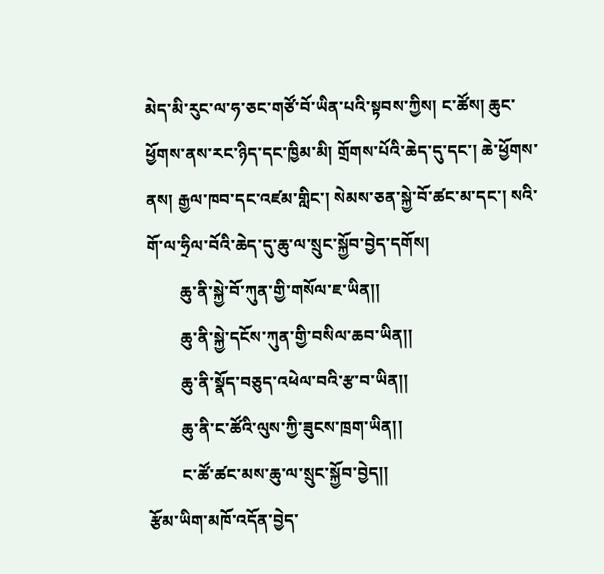མེད་མི་རུང་ལ་ཧ་ཅང་གཙོ་བོ་ཡིན་པའི་སྟབས་ཀྱིས། ང་ཚོས། ཆུང་ཕྱོགས་ནས་རང་ཉིད་དང་ཁྱིམ་མི། གྲོགས་པོའི་ཆེད་དུ་དང་། ཆེ་ཕྱོགས་ནས། རྒྱལ་ཁབ་དང་འཛམ་གླིང་། སེམས་ཅན་སྐྱེ་བོ་ཚང་མ་དང་། སའི་གོ་ལ་ཧྲིལ་བོའི་ཆེད་དུ་ཆུ་ལ་སྲུང་སྐྱོབ་བྱེད་དགོས།
        ཆུ་ནི་སྐྱེ་བོ་ཀུན་གྱི་གསོལ་ཇ་ཡིན།།
        ཆུ་ནི་སྐྱེ་དངོས་ཀུན་གྱི་བསིལ་ཆབ་ཡིན།།
        ཆུ་ནི་སྣོད་བཅུད་འཕེལ་བའི་རྩ་བ་ཡིན།།
        ཆུ་ནི་ང་ཚོའི་ལུས་ཀྱི་ཟུངས་ཁྲག་ཡིན།།
        ང་ཚོ་ཚང་མས་ཆུ་ལ་སྲུང་སྐྱོབ་བྱེད།།
རྩོམ་ཡིག་མཁོ་འདོན་བྱེད་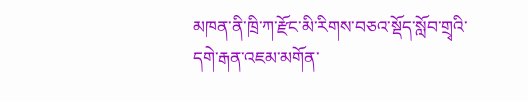མཁན་ནི་ཁྲི་ཀ་རྫོང་མི་རིགས་བཅའ་སྡོད་སློབ་གྲྭའི་དགེ་རྒན་འཇམ་མགོན་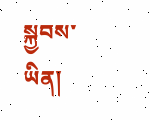སྐྱབས་ཡིན།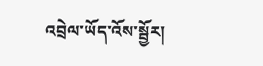འབྲེལ་ཡོད་འོས་སྦྱོར།